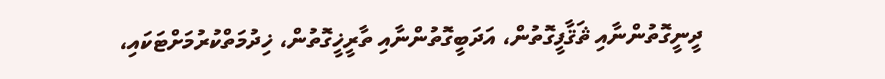ދީނީގޮތުންނާއި ޘަޤާފީގޮތުން، އަދަބީގޮތުންނާއި ތާރީޚީގޮތުން، ޚިދުމަތްކުރުމަށްޓަކައި،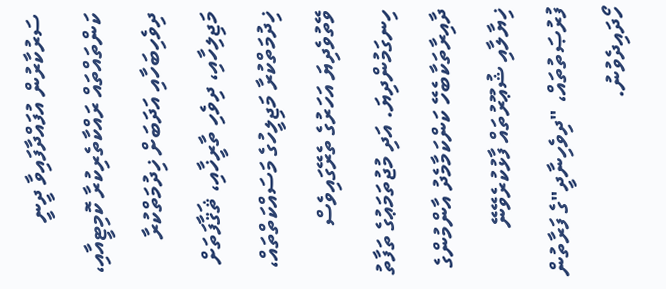ސަރުކާރުން އުފައްދާފައިވާ ދީނީ ކަންތައްތައް ރައްކާތެރިކުރާ ކޮމިޓީއާއި، ދިވެހިބަހާއި އަދަބަށް ޚިދުމަތްކުރާ މަޖިލިހާއި، ދިވެހި ތާރީޚާއި، ޘަޤާފަތަށް ޚިދުމަތްކުރާ މަޖިލީހުގެ މަސައްކަތްތައް، ވޭތުވެދިޔަ އަހަރުގެ ތެރޭގައިވެސް ހިނގަމުންދިޔަ. އަދި މުޖުތަމަޢުގެ ތަފާތު ދާއިރާތަކާބެހޭ ކަންކަމާމެދު އާންމުންގެ ޚިޔާލާއި ޝުޢޫރުތައް ފާޅުކުރެވޭނޭ ފުރުޞަތުތައް، "ދިވެހިނާދީ"ގެ ފަރާތުން ހޯދައިދެވުނު.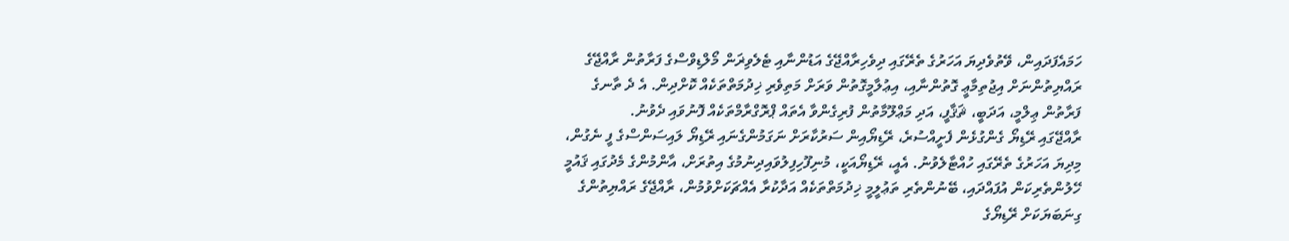ހަމައެފަދައިން، ވޭތުވެދިޔަ އަހަރުގެ ތެރޭގައި ދިވެހިރާއްޖޭގެ އަޑުންނާއި ޓެލެވިޜަން މޯލްޑިވްސްގެ ފަރާތުން ރާއްޖޭގެ ރައްޔިތުންނަށް އިޖުތިމާޢީ ގޮތުންނާއި، އިޢުލާމީގޮތުން ވަރަށް މަތިވެރި ޚިދުމަތްތަކެއް ކޮށްދިން. އެ ދެ ތާނގެ ފަރާތުން ޢިލްމީ، އަދަބީ، ޘަޤާފީ، އަދި މަޢްލޫމާތުން ފުރިގެންވާ އެތައް ޕްރޮގްރާމްތަކެއް ފޮނުވައި ދެވުނު.
ރާއްޖޭގައި ރޭޑިޔޯ ގެންގުޅެން ފެށީއްސުރެ، ރޭޑިޔޯއިން ސަރުކާރަށް ނަގަމުންގެނައި ރޭޑިޔޯ ލައިސަންސްގެ ފީ ނެގުން، މިދިޔަ އަހަރުގެ ތެރޭގައި ހުއްޓާލެވުނު. އެއީ، ރޭޑިޔޯއަކީ، މުނިފޫހިފިލުވައިދިނުމުގެ އިތުރަށް، އާންމުންގެ މެދުގައި ޤައުމީ ހޭލުންތެރިކަން އުފައްދައި، ބޭނުންތެރި ތަޢުލީމީ ޚިދުމަތްތަކެއް އަދާކުރާ އެއްޗަކަށްވުމުން، ރާއްޖޭގެ ރައްޔިތުންގެ ގިނަބަޔަކަށް ރޭޑިޔޯގެ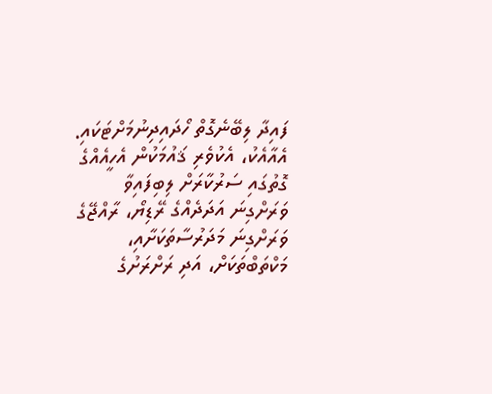ފައިދާ ލިބޭނެގޮތް ހޯދައިދިނުމަށްޓަކައި. އެއާއެކު، އެކުވެރި ޤައުމަކުން އެހީއެއްގެ ގޮތުގައި ސަރުކާރަށް ލިބިފައިވާ ވަރަށްގިނަ އަދަދެއްގެ ރޭޑިޔޯ، ރާއްޖޭގެ ވަރަށްގިނަ މަދަރުސާތަކަށާއި، މަކްތަބްތަކަށް، އަދި ރަށްރަށުގެ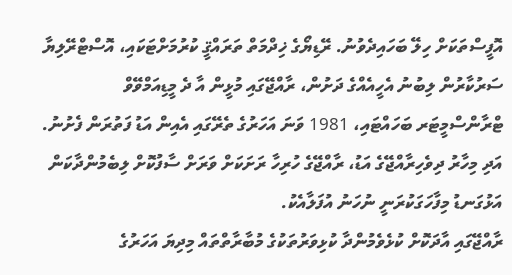އޮފީސްތަކަށް ހިލޭ ބަހައިދެވުނު. ރޭޑިޔޯގެ ޚިދްމަތް ތަރައްޤީ ކުރުމަށްޓަކައި، އޮސްޓްރޭލިޔާ ސަރުކާރުން ލިބުނު އެހީއެއްގެ ދަށުން، ރާއްޖޭގައި މުޅީން އާ ދެ މީޑިއަމްވޭވް ޓްރާންސްމީޓަރ ބަހައްޓައި، 1981 ވަނަ އަހަރުގެ ތެރޭގައި އެއިން އަޑު ފަތުރަން ފެށުނު. އަދި މިހާރު ދިވެހިރާއްޖޭގެ އަޑު، ރާއްޖޭގެ ހުރިހާ ރަށަކަށް ވަރަށް ސާފުކޮށް ލިބެމުންދާކަން އަޅުގަނޑު މިފާހަގަކުރަނީ ނުހަނު އުފަލާއެކު.
ރާއްޖޭގައި އާދަކޮށް ކުޅެވެމުންދާ ކުޅިވަރުތަކުގެ މުބާރާތްތައް މިދިޔަ އަހަރުގެ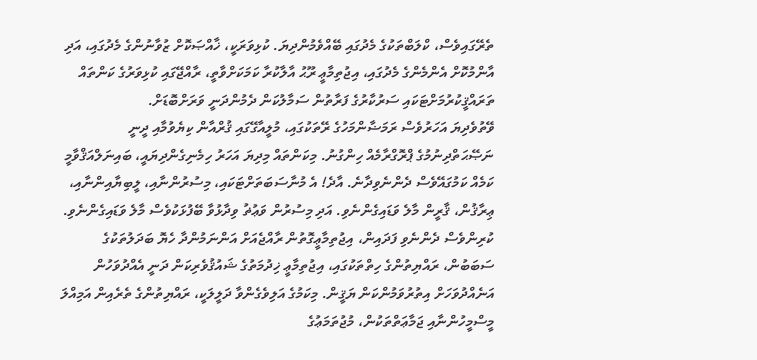ތެރޭގައިވެސް، ކްލަބްތަކުގެ މެދުގައި ބޭއްވެމުންދިޔަ. ކުޅިވަރަކީ، ޚާއްޞަކޮށް ޒުވާނުންގެ މެދުގައި، އަދި އާންމުކޮށް އެންމެންގެ މެދުގައި، އިޖުތިމާޢީ ރޫޙު އާލާކުރާ ކަމަކަށްވާތީ، ރާއްޖޭގައި ކުޅިވަރުގެ ކަންތައް ތަރައްޤީކުރުމަށްޓަކައި ސަރުކާރުގެ ފަރާތުން ސަމާލުކަން ދެމުންދަނީ ވަރަށްބޮޑަށް.
ވޭތުވެދިޔަ އަހަރުވެސް ރަމަޟާންމަހުގެ ރޭތަކުގައި، މުލީއާގޭގައި ޤުރްއާން ކިޔެވުމާއި ދީނީ ނަޞޭޙަތްދިނުމުގެ ޕްރޮގްރާމެއް ހިންގުނު. މިކަންތައް މިދިޔަ އަހަރު ހިމެނިގެންދިޔައީ، ބައިނަލްއަޤްވާމީ ކަމެއް ކަމުގައޭވެސް ދެންނެވިދާނެ. އާދެ! އެ މުނާސަބަތަށްޓަކައި، މިސުރުންނާއި، ލީބިޔާއިންނާއި، ޢިރާޤުން، ޤާރީން މާލެ ވަޑައިގެންނެވި. އަދި މިސުރުން ވަޢުޡު ވިދާޅުވާ ބޭފުޅަކުވެސް މާލެ ވަޑައިގެންނެވި.
ކުރިންވެސް ދެންނެވި ފަދައިން، އިޖުތިމާޢީގޮތުން ރާއްޖެއަށް އަންނަމުންދާ ހެޔޮ ބަދަލުތަކުގެ ސަބަބުން، ރައްޔިތުންގެ ހިތްތަކުގައި، އިޖުތިމާޢީ ޚިދުމަތުގެ ޝައުޤުވެރިކަން ދަނީ އެއްދުވަހުން އަނެއްދުވަހަށް އިތުރުވަމުންކަން ޔަޤީން. މިކަމުގެ އަލިވެގެންވާ ދަލީލަކީ، ރައްޔިތުންގެ ތެރެއިން އަމިއްލަ މީސްމީހުންނާއި ޖަމާޢަތްތަކުން، މުޖުތަމަޢުގެ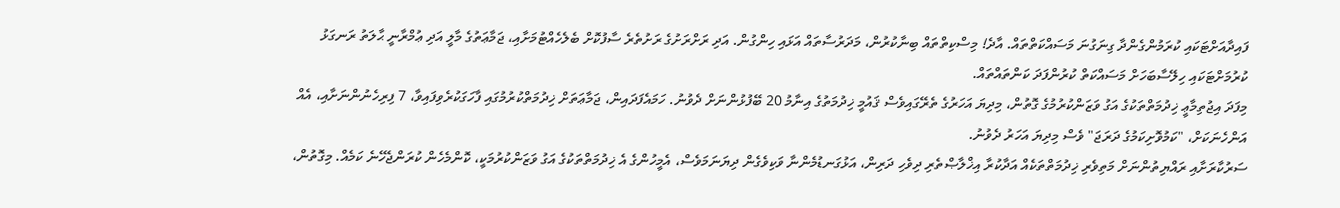ފައިދާއަށްޓަކައި ކުރަމުންގެންދާ ގިނަގުނަ މަސައްކަތްތައް. އާދެ! މިސްކިތްތައް ބިނާކުރުން، މަދަރުސާތައް އަޅައި ހިންގުން. އަދި ރަށްރަށުގެ ރަށުތެރެ ސާފުކޮށް ބެލެހެއްޓުމަށާއި، ޖަމާޢަތުގެ މާލީ އަދި ޢުމްރާނީ ޙާލަތު ރަނގަޅު ކުރުމަށްޓަކައި ހިލޭސާބަހަށް މަސައްކަތް ކުރުންފަދަ ކަންތައްތައް.
މިފަދަ އިޖުތިމާޢީ ޚިދުމަތްތަކުގެ އަގު ވަޒަންކުރުމުގެ ގޮތުން، މިދިޔަ އަހަރުގެ ތެރޭގައިވެސް ޤައުމީ ޚިދުމަތުގެ އިނާމު 20 ބޭފުޅުންނަށް ދެވުނު. ހަމައެފަދައިން، ޖަމާޢަތަށް ޚިދުމަތްކުރުމުގައި ފާހަގަކުރެވިފައިވާ، 7 ފިރިހެނުންނަށާއި، އެއް އަންހެނަކަށް، "ކަމުވޮށިކަމުގެ ދަރަޖަ" ވެސް މިދިޔަ އަހަރު ދެވުނު.
ސަރުކާރަށާއި ރައްޔިތުންނަށް މަތިވެރި ޚިދުމަތްތަކެއް އަދާކުރާ އިޚްލާޞްތެރި ދިވެހި ދަރިން، އަޅުގަނޑުމެންނާ ވަކިވެގެން ދިޔަނަމަވެސް، އެމީހުންގެ އެ ޚިދުމަތްތަކުގެ އަގު ވަޒަންކުރުމަކީ، ކޮންމެހެން ކުރަންޖެހޭނެ ކަމެއް. މިގޮތުން،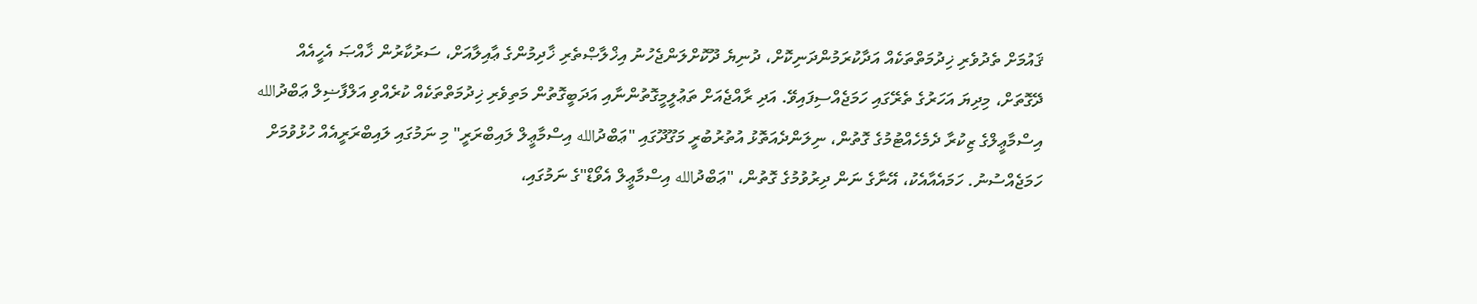ޤައުމަށް ތެދުވެރި ޚިދުމަތްތަކެއް އަދާކުރަމުންދަނިކޮށް، ދުނިޔެ ދޫކޮށްލަންޖެހުނު އިޚްލާޞްތެރި ޚާދިމުންގެ ޢާއިލާއަށް، ސަރުކާރުން ޚާއްޞަ އެހީއެއް ދޭގޮތަށް، މިދިޔަ އަހަރުގެ ތެރޭގައި ހަމަޖެއްސިފައިވޭ. އަދި ރާއްޖެއަށް ތަޢުލީމީގޮތުންނާއި އަދަބީގޮތުން މަތިވެރި ޚިދުމަތްތަކެއް ކުރެއްވި އަލްފާޟިލް ޢަބްދުالله އިސްމާޢީލްގެ ޒިކުރާ ދެމެހެއްޓުމުގެ ގޮތުން، ނިލަންދެއަތޮޅު އުތުރުބުރީ މަގޫދޫގައި "ޢަބްދުالله އިސްމާޢީލް ލައިބްރަރީ" މި ނަމުގައި ލައިބްރަރީއެއް ހުޅުވުމަށް ހަމަޖެއްސުނު. ހަމައެއާއެކު، އޭނާގެ ނަން ދިރުވުމުގެ ގޮތުން، "ޢަބްދުالله އިސްމާޢީލް އެވޯޑް"ގެ ނަމުގައި،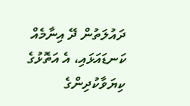ދައުލަތުން ދޭ އިނާމެއް ކަނޑައަޅައި، އެ އަތޮޅުގެ ކިޔަވާކުދިންގެ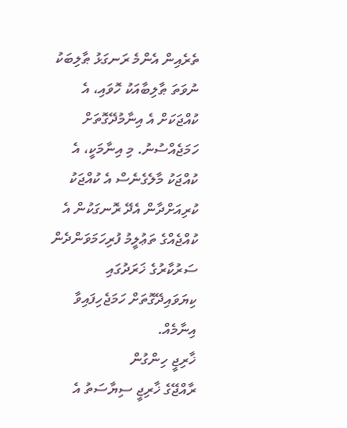ތެރެއިން އެންމެ ރަނގަޅު ޠާލިބަކު ނުވަތަ ޠާލިބާއަކު ހޮވައި، އެ ކުއްޖަކަށް އެ އިނާމުދޭގޮތަށް ހަމަޖެއްސުނު. މި އިނާމަކީ، އެ ކުއްޖަކު މާލެގެނެސް އެ ކުއްޖަކު ކުރިއަށްދާން އެދޭ ރޮނގަކުން އެ ކުއްޖެއްގެ ތަޢުލީމު ފުރިހަމަވަންދެން ސަރުކާރުގެ ޚަރަދުގައި ކިޔަވައިދޭގޮތަށް ހަމަޖެހިފައިވާ އިނާމެއް.
ޚާރިޖީ ހިންގުން
ރާއްޖޭގެ ޚާރިޖީ ސިޔާސަތު އެ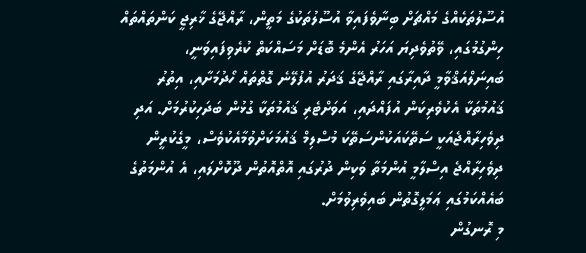އުސޫލުތަކެއްގެ މައްޗަށް ބިނާވެފައިވާ އުސޫލުތަކުގެ މަތީން، ރާއްޖޭގެ ޚާރިޖީ ކަންތައްތައް ހިންގުމުގައި، ވޭތުވެދިޔަ އަހަރު އެންމެ ބޮޑަށް މަސައްކަތް ކުރެވިފައިވަނީ، ބައިނަލްއަޤްވާމީ ދާއިރާގައި ރާއްޖޭގެ ޤަދަރު އުފުލޭނެ ގޮތްތައް ހޯދުމަށާއި، އިތުރު ޤައުމުތަކާ އެކުވެރިކަން އުފައްދައި، އަވަށްޓެރި ޤައުމުތަކާ ގުޅުން ބަދަހިކުރުމަށް. އަދި ދިވެހިރާއްޖެއަކީ ސަތޭކައަކުންސަތޭކަ މުސްލިމް ޤައުމަކަށްވުމާއެކުވެސް، މީގެކުރީން ދިވެހިރާއްޖެ އިސްލާމީ އުންމަތާ ވަކިން ދުރުގައި އޮތްއޮތުން ދޫކޮށްލައި، އެ އުންމަތުގެ ބައެއްކަމުގައި ޢަމަލީގޮތުން ބައިވެރިވުމަށް.
މި ރޮނގުން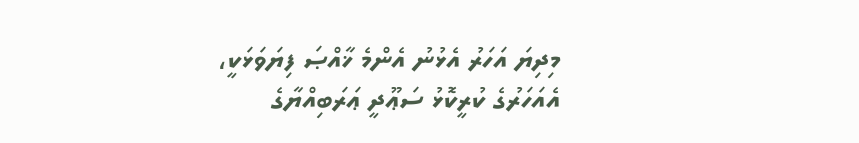މިދިޔަ އަހަރު އެޅުނު އެންމެ ޚާއްޞަ ފިޔަވަޅަކީ، އެއަހަރުގެ ކުރީކޮޅު ސަޢޫދީ ޢަރަބިއްޔާގެ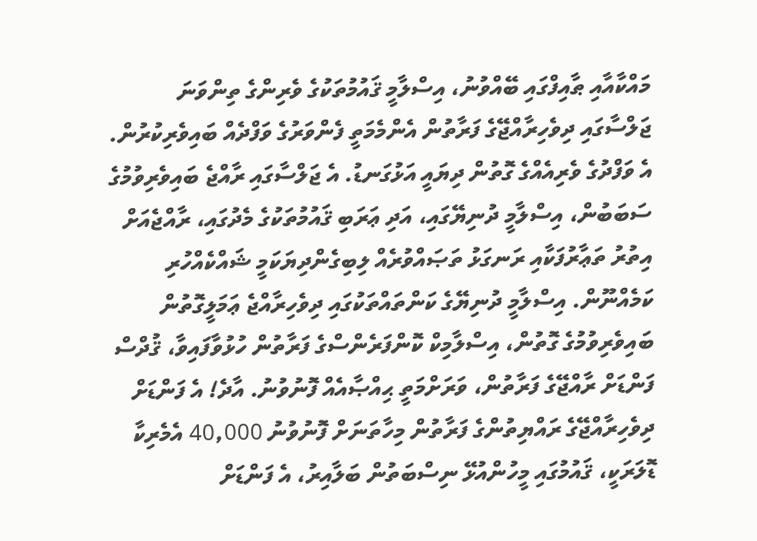މައްކާއާއި ޠާއިފްގައި ބޭއްވުނު، އިސްލާމީ ޤައުމުތަކުގެ ވެރިންގެ ތިންވަނަ ޖަލްސާގައި ދިވެހިރާއްޖޭގެ ފަރާތުން އެންމެމަތީ ފެންވަރުގެ ވަފްދެއް ބައިވެރިކުރުން. އެ ވަފްދުގެ ވެރިއެއްގެ ގޮތުން ދިޔައީ އަޅުގަނޑު. އެ ޖަލްސާގައި ރާއްޖެ ބައިވެރިވުމުގެ ސަބަބުން، އިސްލާމީ ދުނިޔޭގައި، އަދި ޢަރަބި ޤައުމުތަކުގެ މެދުގައި، ރާއްޖެއަށް އިތުރު ތަޢާރުފަކާއި ރަނގަޅު ތަޞައްވުރެއް ލިބިގެންދިޔަކަމީ ޝައްކެއްހުރި ކަމެއްނޫން. އިސްލާމީ ދުނިޔޭގެ ކަންތައްތަކުގައި ދިވެހިރާއްޖެ ޢަމަލީގޮތުން ބައިވެރިވުމުގެ ގޮތުން، އިސްލާމިކް ކޮންފަރެންސްގެ ފަރާތުން ހުޅުވާފައިވާ، ޤުދްސް ފަންޑަށް ރާއްޖޭގެ ފަރާތުން، ވަރަށްމަތީ ޙިއްޞާއެއް ފޮނުވުނު. އާދެ! އެ ފަންޑަށް ދިވެހިރާއްޖޭގެ ރައްޔިތުންގެ ފަރާތުން މިހާތަނަށް ފޮނުވުނު 40,000 އެމެރިކާ ޑޮލަރަކީ، ޤައުމުގައި މީހުންއުޅޭ ނިސްބަތުން ބަލާއިރު، އެ ފަންޑަށް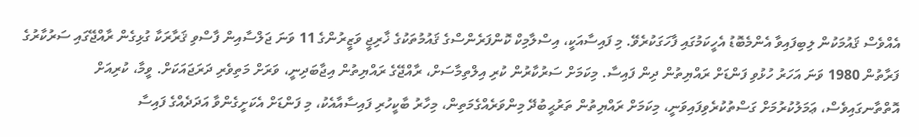އެއްވެސް ޤައުމަކުން ލިބިފައިވާ އެންމެބޮޑު އެހީކަމުގައި ފާހަގަކުރެވޭ. މި ފައިސާއަކީ، އިސްލާމިކް ކޮންފަރެންސްގެ ޤައުމުތަކުގެ ޚާރިޖީ ވަޒީރުންގެ 11 ވަނަ ޖަލްސާއިން ފާސްވި ޤަރާރަކާ ގުޅިގެން ރާއްޖޭގައި ސަރުކާރުގެ ފަރާތުން 1980 ވަނަ އަހަރު ހުޅުވި ފަންޑަށް ރައްޔިތުން ދިން ފައިސާ. މިކަމަށް ސަރުކާރުން ކުރި އިލްތިމާސަށް، ރާއްޖޭގެ ރައްޔިތުން އިޖާބަދިނީ، ވަރަށް މަތިވެރި ދަރަޖައަކަށް. ވީމާ، ކުރިއަށް އޮތްތާނގައިވެސް، ޢަމަލުކުރުމަށް ގަސްތުކުރެވިފައިވަނީ، މިކަމަށް ރައްޔިތުން ތަރުޙީބުދޭ މިންވަރެއްގެމަތިން، މިހާރު ބާކީހުރި ފައިސާއާއެކު، މި ފަންޑަށް އެކަށީގެންވާ އަދަދެއްގެ ފައިސާ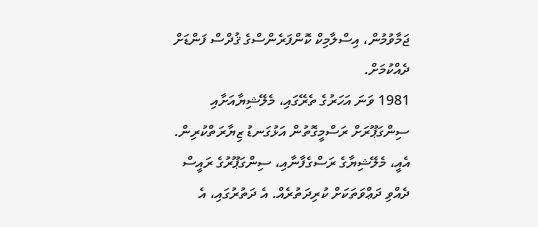ޖަމާވުމުން، އިސްލާމިކް ކޮންފަރެންސްގެ ޤުދްސް ފަންޑަށް ދެއްކުމަށް.
1981 ވަނަ އަހަރުގެ ތެރޭގައި، މެލޭޝިޔާއަށާއި ސިންގަޕޫރަށް ރަސްމީގޮތުން އަޅުގަނޑު ޒިޔާރަތްކުރިން. އެއީ، މެލޭޝިޔާގެ ރަސްގެފާނާއި، ސިންގަޕޫރުގެ ރައީސް ދެއްވި ދަޢްވަތަކަށް ކުރިދަތުރެއް. އެ ދަތުރުގައި، އެ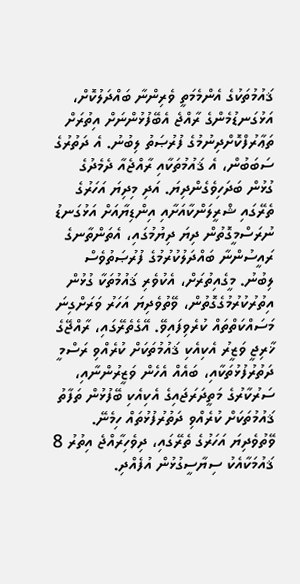ޤައުމުތަކުގެ އެންމެމަތީ ވެރިންނާ ބައްދަލުކޮށް، އަޅުގަނޑުމެންގެ ރާއްޖެ އެބޭފުޅުންނަށް އިތުރަށް ތަޢާރުފްކޮށްދިނުމުގެ ފުރުޞަތު ލިބުނު. އެ ދަތުރުގެ ސަބަބުން، އެ ޤައުމުތަކާއި ރާއްޖެއާ ދެމެދުގެ ގުޅުން ބަދަހިވެގެންދިޔަ. އަދި މިދިޔަ އަހަރުގެ ތެރޭގައި ޝްރީލަންކާއަށާއި އިންޑިޔާއަށް އަޅުގަނޑު ނުރަސްމީގޮތުން ދިޔަ ދިޔުމުގައި، އެތަންތާނގެ ރައީސުންނާ ބައްދަލުކުރުމުގެ ފުރުޞަތުވެސް ލިބުނު. މީގެއިތުރަށް، އެކުވެރި ޤައުމުތަކާ ގުޅުން އިތުރުކުރުމުގެގޮތުން، ވޭތުވެދިޔަ އަހަރު ވަރަށްގިނަ މަސައްކަތްތައް ކުރެވިފައިވޭ. އޭގެތެރޭގައި، ރާއްޖޭގެ ޚާރިޖީ ވަޒީރު އެކިއެކި ޤައުމުތަކަށް ކުރެއްވި ރަސްމީ ދަތުރުފުޅުތަކާއި، ބައެއް އެހެން ވަޒީރުންނާއި، ސަރުކާރުގެ މަތީދަރަޖައިގެ އެކިއެކި ބޭފުޅުން ތަފާތު ޤައުމުތަކަށް ކުރެއްވި ދަތުރުފުޅުތައް ހިމެނޭ.
ވޭތުވެދިޔަ އަހަރުގެ ތެރޭގައި، ދިވެހިރާއްޖެ އިތުރު 8 ޤައުމަކާއެކު ސިޔާސީގުޅުން އުފެއްދި.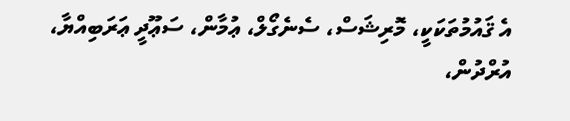އެ ޤައުމުތަކަކީ، މޮރިޝަސް، ސެނެގޯލް، ޢުމާން، ސަޢޫދީ ޢަރަބިއްޔާ، އުރްދުން،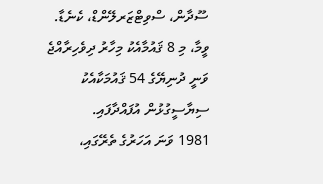ސޫދާން، ސްވިޓްޒަރލޭންޑް، ކެނެޑާ. ވީމާ، މި 8 ޤައުމާއެކު މިހާރު ދިވެހިރާއްޖެ ވަނީ ދުނިޔޭގެ 54 ޤައުމަކާއެކު ސިޔާސީގުޅުން އުފައްދާފައި.
1981 ވަނަ އަހަރުގެ ތެރޭގައި،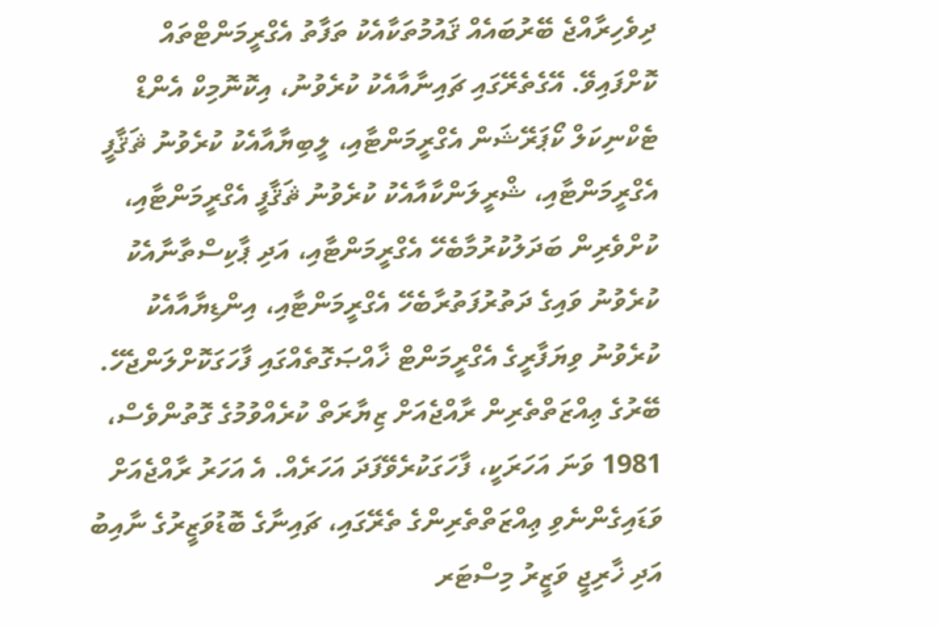ދިވެހިރާއްޖެ ބޭރުބައެއް ޤައުމުތަކާއެކު ތަފާތު އެގްރީމަންޓްތައް ކޮށްފައިވޭ. އޭގެތެރޭގައި ޗައިނާއާއެކު ކުރެވުނު، އިކޮނޮމިކް އެންޑް ޓެކްނިކަލް ކޯޕަރޭޝަން އެގްރީމަންޓާއި، ލީބިޔާއާއެކު ކުރެވުނު ޘަޤާފީ އެގްރީމަންޓާއި، ޝްރީލަންކާއާއެކު ކުރެވުނު ޘަޤާފީ އެގްރީމަންޓާއި، ކުށްވެރިން ބަދަލުކުރުމާބެހޭ އެގްރީމަންޓާއި، އަދި ޕާކިސްތާނާއެކު ކުރެވުނު ވައިގެ ދަތުރުފަތުރާބެހޭ އެގްރީމަންޓާއި، އިންޑިޔާއާއެކު ކުރެވުނު ވިޔަފާރީގެ އެގްރީމަންޓް ޚާއްޞަގޮތެއްގައި ފާހަގަކޮށްލަންޖެހޭ.
ބޭރުގެ ޢިއްޒަތްތެރިން ރާއްޖެއަށް ޒިޔާރަތް ކުރެއްވުމުގެ ގޮތުންވެސް، 1981 ވަނަ އަހަރަކީ، ފާހަގަކުރެވޭފަދަ އަހަރެއް. އެ އަހަރު ރާއްޖެއަށް ވަޑައިގެންނެވި ޢިއްޒަތްތެރިންގެ ތެރޭގައި، ޗައިނާގެ ބޮޑުވަޒީރުގެ ނާއިބު އަދި ޚާރިޖީ ވަޒީރު މިސްޓަރ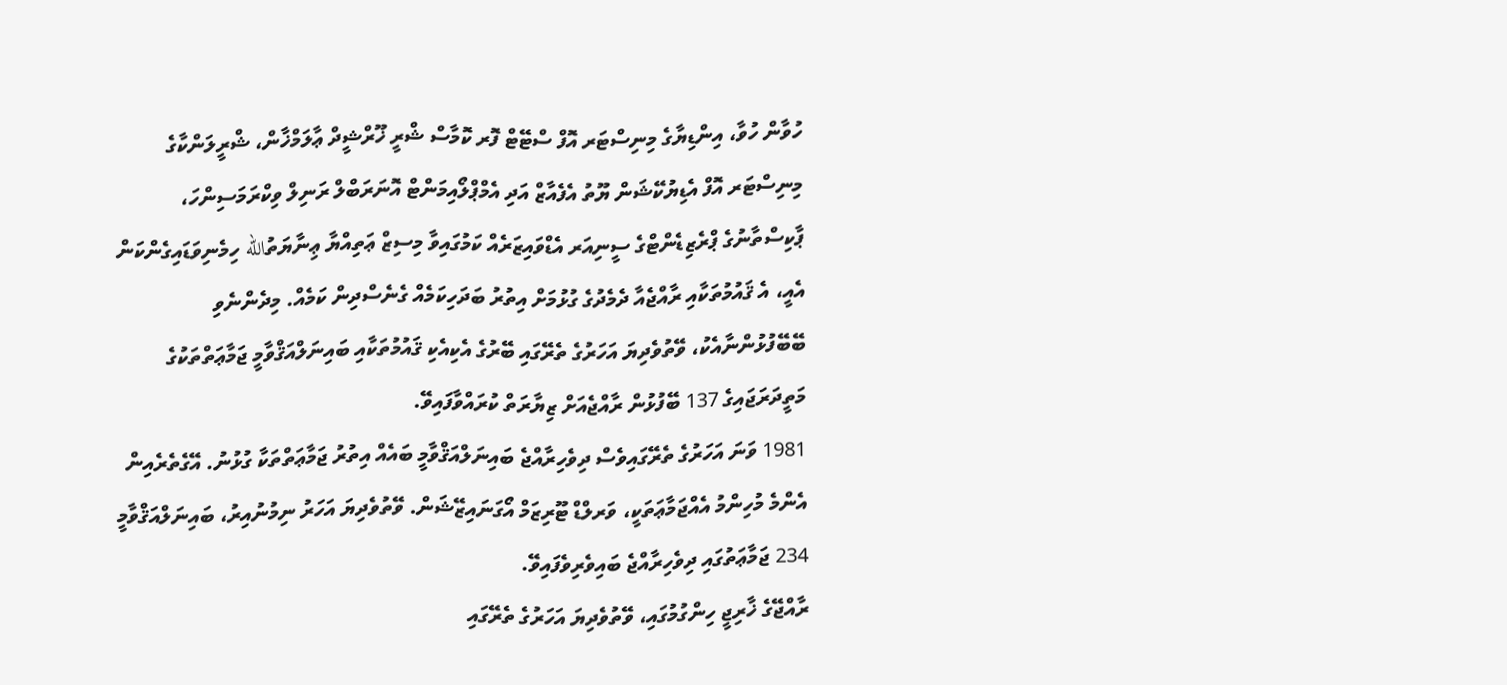ހުވާން ހުވާ، އިންޑިޔާގެ މިނިސްޓަރ އޮފް ސްޓޭޓް ފޮރ ކޮމާސް ޝްރީ ޚޫރްޝީދް ޢާލަމްޚާން، ޝްރީލަންކާގެ މިނިސްޓަރ އޮފް އެޑިޔުކޭޝަން ޔޫތު އެފެއާޒް އަދި އެމްޕްލޯއިމަންޓް އޮނަރަބްލް ރަނިލް ވިކްރަމަސިންހަ، ޕާކިސްތާނުގެ ޕްރެޒިޑެންޓްގެ ސީނިއަރ އެޑްވައިޒަރެއް ކަމުގައިވާ މިސިޒް ޢަތިއްޔާ ޢިނާޔަތުالله ހިމެނިވަޑައިގެންކަން އެއީ، އެ ޤައުމުތަކާއި ރާއްޖެއާ ދެމެދުގެ ގުޅުމަށް އިތުރު ބަދަހިކަމެއް ގެނެސްދިން ކަމެއް. މިދެންނެވި ބޭބޭފުޅުންނާއެކު، ވޭތުވެދިޔަ އަހަރުގެ ތެރޭގައި ބޭރުގެ އެކިއެކި ޤައުމުތަކާއި ބައިނަލްއަޤްވާމީ ޖަމާޢަތްތަކުގެ މަތީދަރަޖައިގެ 137 ބޭފުޅުން ރާއްޖެއަށް ޒިޔާރަތް ކުރައްވާފައިވޭ.
1981 ވަނަ އަހަރުގެ ތެރޭގައިވެސް ދިވެހިރާއްޖެ ބައިނަލްއަޤްވާމީ ބައެއް އިތުރު ޖަމާޢަތްތަކާ ގުޅުނު. އޭގެތެރެއިން އެންމެ މުހިންމު އެއްޖަމާޢަތަކީ، ވަރލްޑް ޓޫރިޒަމް އޯގަނައިޒޭޝަން. ވޭތުވެދިޔަ އަހަރު ނިމުނުއިރު، ބައިނަލްއަޤްވާމީ 234 ޖަމާޢަތުގައި ދިވެހިރާއްޖެ ބައިވެރިވެފައިވޭ.
ރާއްޖޭގެ ޚާރިޖީ ހިންގުމުގައި، ވޭތުވެދިޔަ އަހަރުގެ ތެރޭގައި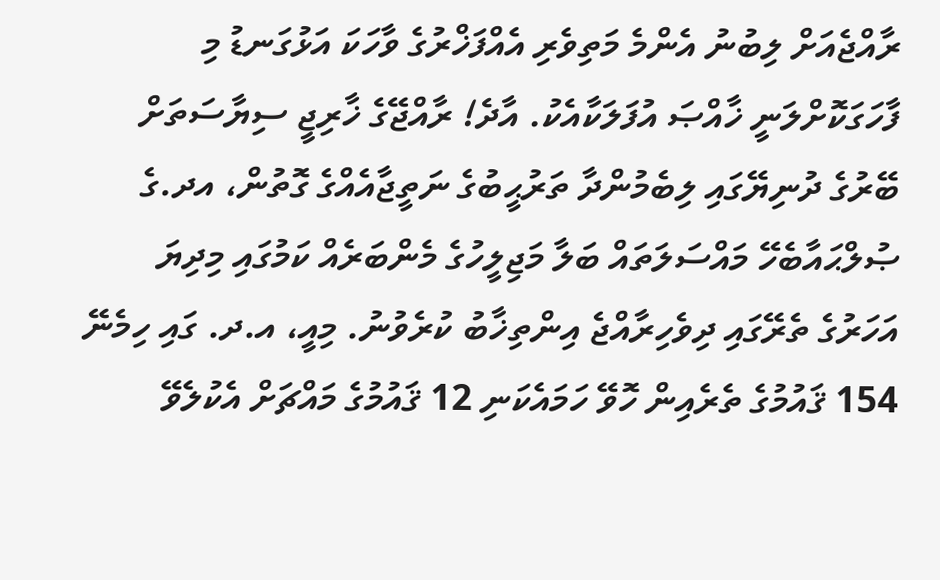ރާއްޖެއަށް ލިބުނު އެންމެ މަތިވެރި އެއްފަޚްރުގެ ވާހަކަ އަޅުގަނޑު މި ފާހަގަކޮށްލަނީ ޚާއްޞަ އުފަލަކާއެކު. އާދެ! ރާއްޖޭގެ ޚާރިޖީ ސިޔާސަތަށް ބޭރުގެ ދުނިޔޭގައި ލިބެމުންދާ ތަރުޙީބުގެ ނަތީޖާއެއްގެ ގޮތުން، އދ.ގެ ޞުލްޙައާބެހޭ މައްސަލަތައް ބަލާ މަޖިލީހުގެ މެންބަރެއް ކަމުގައި މިދިޔަ އަހަރުގެ ތެރޭގައި ދިވެހިރާއްޖެ އިންތިޚާބު ކުރެވުނު. މިއީ، އ.ދ. ގައި ހިމެނޭ 154 ޤައުމުގެ ތެރެއިން ހޮވޭ ހަމައެކަނި 12 ޤައުމުގެ މައްޗަށް އެކުލެވޭ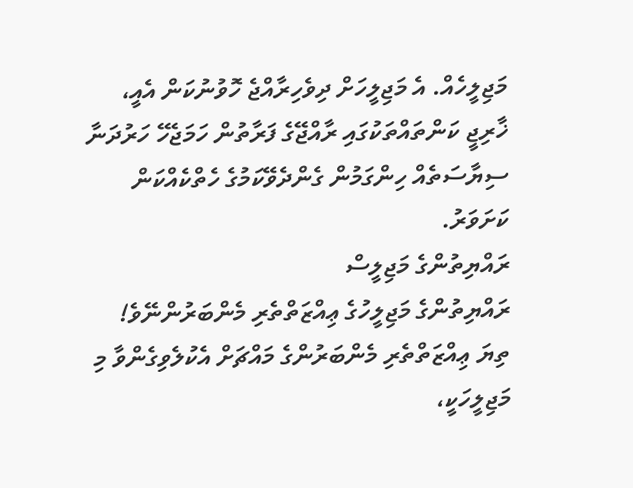މަޖިލީހެއް. އެ މަޖިލީހަށް ދިވެހިރާއްޖެ ހޮވުނުކަން އެއީ، ޚާރިޖީ ކަންތައްތަކުގައި ރާއްޖޭގެ ފަރާތުން ހަމަޖެހޭ ހަރުދަނާ ސިޔާސަތެއް ހިންގަމުން ގެންދެވޭކަމުގެ ހެތްކެއްކަން ކަށަވަރު.
ރައްޔިތުންގެ މަޖިލީސް
ރައްޔިތުންގެ މަޖިލީހުގެ ޢިއްޒަތްތެރި މެންބަރުންނޭވެ!
ތިޔަ ޢިއްޒަތްތެރި މެންބަރުންގެ މައްޗަށް އެކުލެވިގެންވާ މި މަޖިލީހަކީ،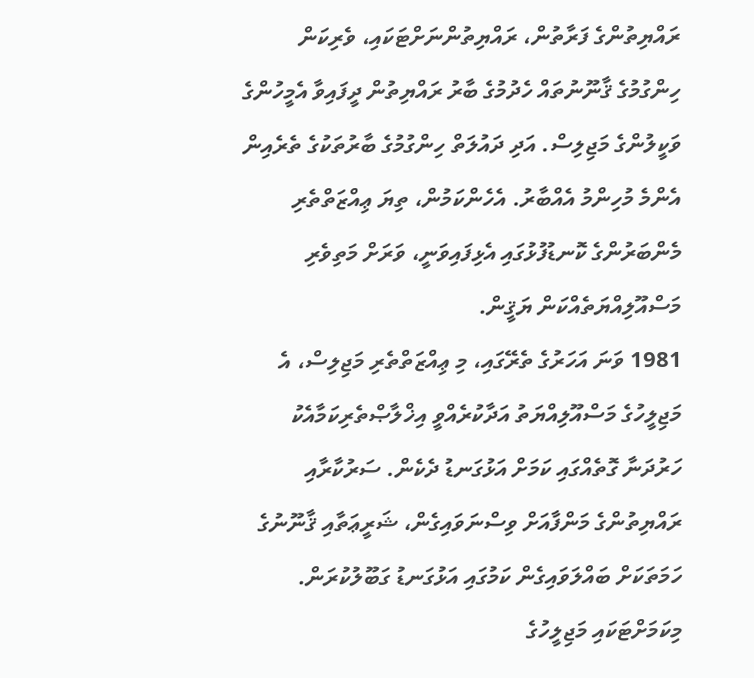ރައްޔިތުންގެ ފަރާތުން، ރައްޔިތުންނަށްޓަކައި، ވެރިކަން ހިންގުމުގެ ޤާނޫނުތައް ހެދުމުގެ ބާރު ރައްޔިތުން ދީފައިވާ އެމީހުންގެ ވަކީލުންގެ މަޖިލިސް. އަދި ދައުލަތް ހިންގުމުގެ ބާރުތަކުގެ ތެރެއިން އެންމެ މުހިންމު އެއްބާރު. އެހެންކަމުން، ތިޔަ ޢިއްޒަތްތެރި މެންބަރުންގެ ކޮނޑުފުޅުގައި އެޅިފައިވަނީ، ވަރަށް މަތިވެރި މަސްއޫލިއްޔަތެއްކަން ޔަޤީން.
1981 ވަނަ އަހަރުގެ ތެރޭގައި، މި ޢިއްޒަތްތެރި މަޖިލިސް، އެ މަޖިލީހުގެ މަސްއޫލިއްޔަތު އަދާކުރެއްވީ އިޚްލާޞްތެރިކަމާއެކު ހަރުދަނާ ގޮތެއްގައި ކަމަށް އަޅުގަނޑު ދެކެން. ސަރުކާރާއި ރައްޔިތުންގެ މަންފާއަށް ވިސްނަވައިގެން، ޝަރީޢަތާއި ޤާނޫނުގެ ހަމަތަކަށް ބައްލަވައިގެން ކަމުގައި އަޅުގަނޑު ގަބޫލުކުރަން. މިކަމަށްޓަކައި މަޖިލީހުގެ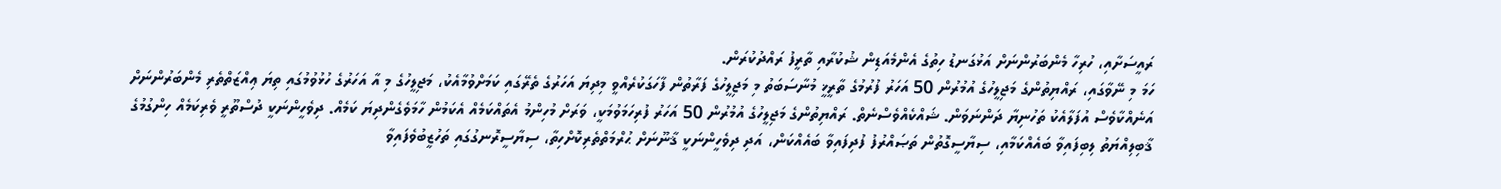ރައީސަށާއި، ހުރިހާ މެންބަރުންނަށް އަޅުގަނޑު ހިތުގެ އެންމެއަޑިން ޝުކުރާއި ތާރީފު ރައްދުކުރަން.
ހަމަ މި ނޭވާގައި، ރައްޔިތުންގެ މަޖިލީހުގެ އުމުރުން 50 އަހަރު ފުރުމުގެ ތާރީޚީ މުނާސަބަތު މި މަޖިލީހުގެ ފަރާތުން ފާހަގަކުރެއްވީ މިދިޔަ އަހަރުގެ ތެރޭގައި ކަމަށްވުމާއެކު، މަޖިލީހުގެ މި އާ އަހަރުގެ ހުޅުވުމުގައި ތިޔަ ޢިއްޒަތްތެރި މެންބަރުންނަށް އަނެއްކާވެސް އުފަލާއެކު ތަހުނިޔާ ދަންނަވަން. ޝައްކެއްވެސްނެތް. ރައްޔިތުންގެ މަޖިލީހުގެ އުމުރުން 50 އަހަރު ފުރިހަމަވުމަކީ، ވަރަށް މުހިންމު އެތައްކަމެއް އެކަމުން ހާމަވެގެންދިޔަ ކަމެއް. ދިވެހީންނަކީ ދުސްތޫރީ ވެރިކަމެއް ހިންގުމުގެ ޤާބިލިއްޔަތު ލިބިފައިވާ ބައެއްކަމާއި، ސިޔާސީގޮތުން ތަޞައްރުފު ފުދިފައިވާ ބައެއްކަން، އަދި ދިވެހީންނަކީ ޤާނޫނަށް ޙުރްމަތްތެރިކޮށްހިތާ، ސިޔާސީރޮނގުގައި ތަހުޒީބުވެފައިވާ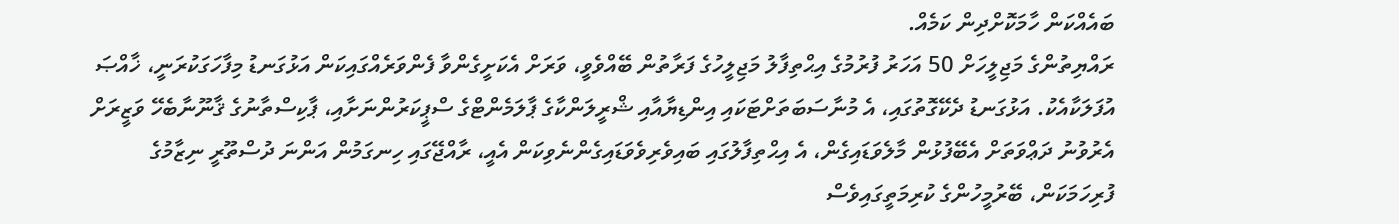ބައެއްކަން ހާމަކޮށްދިން ކަމެއް.
ރައްޔިތުންގެ މަޖިލީހަށް 50 އަހަރު ފުރުމުގެ އިޙްތިފާލު މަޖިލީހުގެ ފަރާތުން ބޭއްވެވީ، ވަރަށް އެކަށީގެންވާ ފެންވަރެއްގައިކަން އަޅުގަނޑު މިފާހަގަކުރަނީ، ޚާއްޞަ އުފަލަކާއެކު. އަޅުގަނޑު ދެކޭގޮތުގައި، އެ މުނާސަބަތަށްޓަކައި އިންޑިޔާއާއި ޝްރީލަންކާގެ ޕާލަމެންޓްގެ ސްޕީކަރުންނަށާއި، ޕާކިސްތާނުގެ ޤާނޫނާބެހޭ ވަޒީރަށް އެރުވުނު ދަޢްވަތަށް އެބޭފުޅުން މާލެވަޑައިގެން، އެ އިޙްތިފާލުގައި ބައިވެރިވެވަޑައިގެންނެވިކަން އެއީ، ރާއްޖޭގައި ހިނގަމުން އަންނަ ދުސްތޫރީ ނިޒާމުގެ ފުރިހަމަކަން، ބޭރުމީހުންގެ ކުރިމަތީގައިވެސް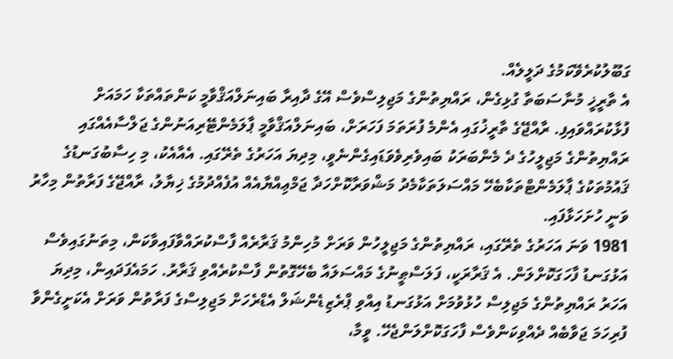ގަބޫލުކުރެވޭކަމުގެ ދަލީލެއް.
އެ ތާރީޚީ މުނާސަބަތާ ގުޅިގެން، ރައްޔިތުންގެ މަޖިލިސްވެސް އޭގެ ދާއިރާ ބައިނަލްއަޤްވާމީ ކަންތައްތަކާ ހަމައަށް ފުޅާކުރައްވައިފި. ރާއްޖޭގެ ތާރީޚުގައި އެންމެ ފުރަތަމަ ފަހަރަށް، ބައިނަލްއަޤްވާމީ ޕާލަމެންޓޭރިއަނުންގެ ޖަލްސާއެއްގައި ރައްޔިތުންގެ މަޖިލީހުގެ ދެ މެންބަރަކު ބައިވެރިވެވަޑައިގެންނެވީ، މިދިޔަ އަހަރުގެ ތެރޭގައި. އެއާއެކު، މި ހިސާބުގަނޑުގެ ޤައުމުތަކުގެ ޕާލަމެންޓްތަކާބެހޭ މައްސަލަތަކާމެދު މަޝްވަރާކޮށްހަދާ ޖަމްޢިއްޔާއެއް އުފެއްދުމުގެ ޚިޔާލު، ރާއްޖޭގެ ފަރާތުން މިހާރު ވަނީ ހުށަހަޅާފައި.
1981 ވަނަ އަހަރުގެ ތެރޭގައި، ރައްޔިތުންގެ މަޖިލީހުން ވަރަށް މުހިންމު ޤަރާރެއް ފާސްކުރައްވާފައިވާކަން، މިތަނުގައިވެސް އަޅުގަނޑު ފާހަގަކޮށްލަން. އެ ޤަރާރަކީ، ފަލަސްޠީނުގެ މައްސަލައާ ބެހޭގޮތުން ފާސްކުރެއްވި ޤަރާރު. ހަމައެފަދައިން، މިދިޔަ އަހަރު ރައްޔިތުންގެ މަޖިލިސް ހުޅުވުމަށް އަޅުގަނޑު އިއްވި ޕްރެޒިޑެންޝަލް އެޑްރެހަށް މަޖިލިސްގެ ފަރާތުން ވަރަށް އެކަށީގެންވާ ފުރިހަމަ ޖަވާބެއް ދެއްވިކަންވެސް ފާހަގަކޮށްލަންޖެހޭ. ވީމާ،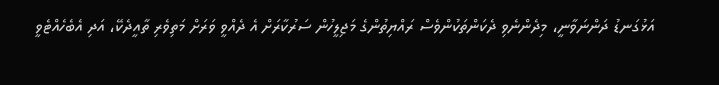އަޅުގަނޑު ދަންނަވާނީ، މިދެންނެވި ދެކަންތަކުންވެސް ރައްޔިތުންގެ މަޖިލީހުން ސަރުކާރަށް އެ ދެއްވީ ވަރަށް މަތިވެރި ތާއީދެކޭ، އަދި އެބެހެއްޓެވީ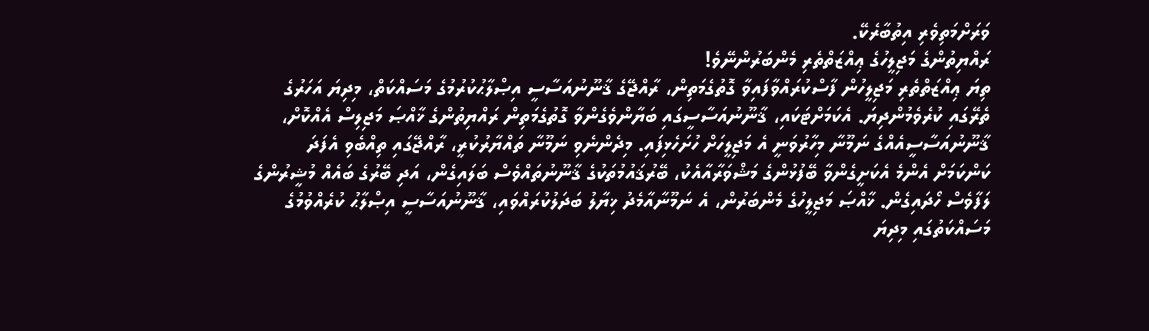ވަރަށްމަތިވެރި އިތުބާރެކޭ.
ރައްޔިތުންގެ މަޖިލީހުގެ ޢިއްޒަތްތެރި މެންބަރުންނޭވެ!
ތިޔަ ޢިއްޒަތްތެރި މަޖިލީހުން ފާސްކުރައްވާފައިވާ ގޮތުގެމަތިން، ރާއްޖޭގެ ޤާނޫނުއަސާސީ އިޞްލާޙުކުރުމުގެ މަސައްކަތް، މިދިޔަ އަހަރުގެ ތެރޭގައި ކުރެވެމުންދިޔަ. އެކަމަށްޓަކައި، ޤާނޫނުއަސާސީގައި ބަޔާންވެގެންވާ ގޮތުގެމަތިން ރައްޔިތުންގެ ޚާއްޞަ މަޖިލިސް އެއްކޮށް، ޤާނޫނުއަސާސީއެއްގެ ނަމޫނާ މިހާރުވަނީ އެ މަޖިލީހަށް ހުށަހެޅިފައި. މިދެންނެވި ނަމޫނާ ތައްޔާރުކުރީ، ރާއްޖޭގައި ތިއްބެވި އެފަދަ ކަންކަމަށް އެންމެ އެކަށީގެންވާ ބޭފުޅުންގެ މަޝްވަރާއާއެކު، ބޭރުޤައުމުތަކުގެ ޤާނޫނުތައްވެސް ބަލައިގެން، އަދި ބޭރުގެ ބައެއް މުޝީރުންގެ ލަފާވެސް ހޯދައިގެން. ޚާއްޞަ މަޖިލީހުގެ މެންބަރުން، އެ ނަމޫނާއާމެދު ޚިޔާލު ބަދަލުކުރައްވައި، ޤާނޫނުއަސާސީ އިޞްލާޙު ކުރެއްވުމުގެ މަސައްކަތުގައި މިދިޔަ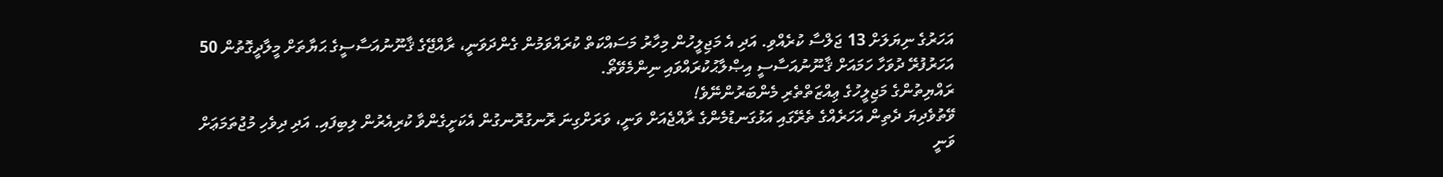އަހަރުގެ ނިޔަލަށް 13 ޖަލްސާ ކުރެއްވި. އަދި އެ މަޖިލީހުން މިހާރު މަސައްކަތް ކުރައްވަމުން ގެންދަވަނީ، ރާއްޖޭގެ ޤާނޫނުއަސާސީގެ ޙަޔާތަށް މީލާދީގޮތުން 50 އަހަރުފުރޭ ދުވަހާ ހަމައަށް ޤާނޫނުއަސާސީ އިޞްލާޙުކުރައްވައި ނިންމެވޭތޯ.
ރައްޔިތުންގެ މަޖިލީހުގެ ޢިއްޒަތްތެރި މެންބަރުންނޭވެ!
ވޭތުވެދިޔަ ދެތިން އަހަރެއްގެ ތެރޭގައި އަޅުގަނޑުމެންގެ ރާއްޖެއަށް ވަނީ، ވަރަށްގިނަ ރޮނގުރޮނގުން އެކަށީގެންވާ ކުރިއެރުން ލިބިފައި. އަދި ދިވެހި މުޖުތަމަޢަށް ވަނީ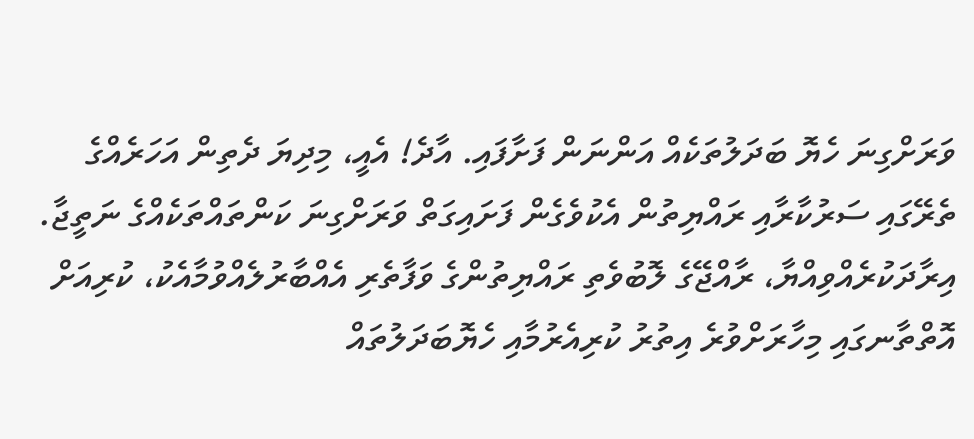ވަރަށްގިނަ ހެޔޮ ބަދަލުތަކެއް އަންނަން ފަށާފައި. އާދެ! އެއީ، މިދިޔަ ދެތިން އަހަރެއްގެ ތެރޭގައި ސަރުކާރާއި ރައްޔިތުން އެކުވެގެން ފަށައިގަތް ވަރަށްގިނަ ކަންތައްތަކެއްގެ ނަތީޖާ. އިރާދަކުރެއްވިއްޔާ، ރާއްޖޭގެ ލޮބުވެތި ރައްޔިތުންގެ ވަފާތެރި އެއްބާރުލެއްވުމާއެކު، ކުރިއަށް އޮތްތާނގައި މިހާރަށްވުރެ އިތުރު ކުރިއެރުމާއި ހެޔޮބަދަލުތައް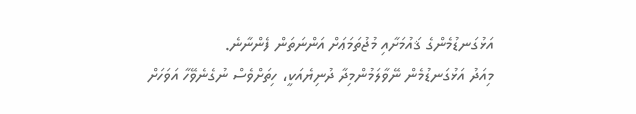އަޅުގަނޑުމެންގެ ޤައުމަށާއި މުޖުތަމަޢަށް އަންނަތަން ފެންނާނެ.
މިއަދު އަޅުގަނޑުމެން ނޭވާލަމުންމިދާ ދުނިޔެއަކީ، ހިތަށްވެސް ނުގެނެވޭހާ އަވަހަށް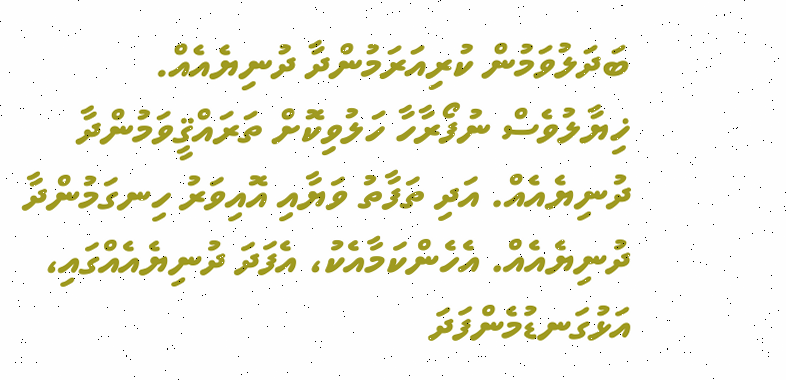ބަދަލުވަމުން ކުރިއަރަމުންދާ ދުނިޔެއެއް. ޚިޔާލުވެސް ނުފޯރާހާ ހަލުވިކޮށް ތަރައްޤީވަމުންދާ ދުނިޔެއެއް. އަދި ތަފާތު ވަޔާއި އޮއިވަރު ހިނގަމުންދާ ދުނިޔެއެއް. އެހެންކަމާއެކު، އެފަދަ ދުނިޔެއެއްގައި، އަޅުގަނޑުމެންފަދަ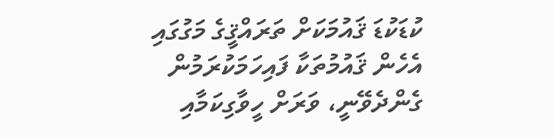ކުޑަކުޑަ ޤައުމަކަށް ތަރައްޤީގެ މަގުގައި އެހެން ޤައުމުތަކާ ފައިހަމަކުރަމުން ގެންދެވޭނީ، ވަރަށް ހީވާގިކަމާއި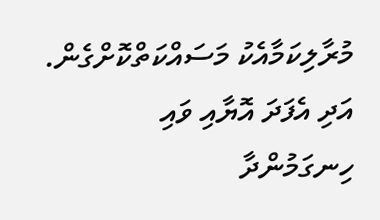މުރާލިކަމާއެކު މަސައްކަތްކޮށްގެން. އަދި އެފަދަ އޮޔާއި ވައި ހިނގަމުންދާ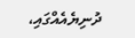ދުނިޔެއެއްގައި،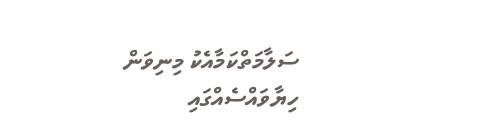ސަލާމަތްކަމާއެކު މިނިވަން ހިޔާވައްސެއްގައި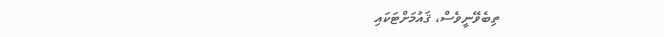ތިބެވޭނީވެސް، ޤައުމަށްޓަކައި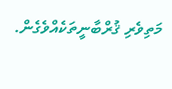މަތިވެރި ޤުރްބާނީތަކެއްވެގެން.